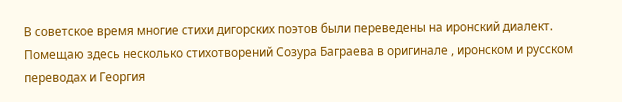В советское время многие стихи дигорских поэтов были переведены на иронский диалект.
Помещаю здесь несколько стихотворений Созура Баграева в оригинале , иронском и русском переводах и Георгия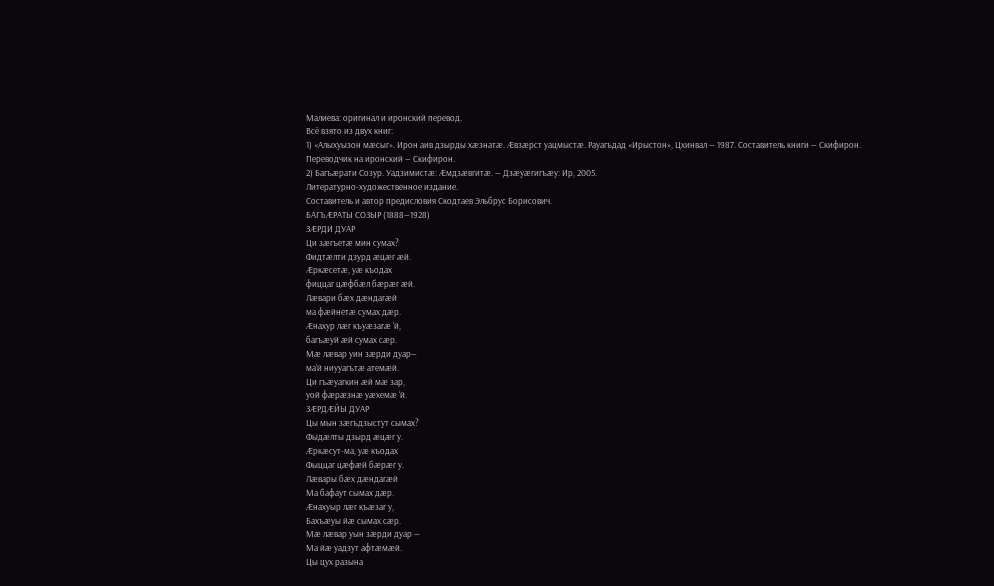Малиева: оригинал и иронский перевод.
Всё взято из двух книг:
1) «Алыхуызон мæсыг». Ирон аив дзырды хæзнатæ. Æвзæрст уацмыстæ. Рауагъдад «Ирыстон», Цхинвал — 1987. Составитель книги — Скифирон.
Переводчик на иронский — Скифирон.
2) Багъæрати Созур. Уадзимистæ: Æмдзæвгитæ. — Дзæуæгигъæу: Ир, 2005.
Литературно-художественное издание.
Составитель и автор предисловия Скодтаев Эльбрус Борисович.
БАГЪÆРАТЫ СОЗЫР (1888—1928)
ЗÆРДИ ДУАР
Ци зæгъетæ мин сумах?
Фидтæлти дзурд æцæг æй.
Æркæсетæ, уæ къодах
фиццаг цæфбæл бæрæг æй.
Лæвари бæх дæндагæй
ма фæйнетæ сумах дæр.
Æнахур лæг къуæзагæ ‘й,
багъæуй æй сумах сæр.
Мæ лæвар уин зæрди дуар—
ма’й ниууагътæ атемæй.
Ци гъæуагкин æй мæ зар,
уой фæрæзнæ уæхемæ ‘й.
ЗÆРДÆЙЫ ДУАР
Цы мын зæгъдзыстут сымах?
Фыдæлты дзырд æцæг у.
Æркæсут-ма, уæ къодах
Фыццаг цæфæй бæрæг у.
Лæвары бæх дæндагæй
Ма бафаут сымах дæр.
Æнахуыр лæг къæзаг у,
Бахъæуы йæ сымах сæр.
Мæ лæвар уын зæрди дуар —
Ма йæ уадзут афтæмæй.
Цы цух разына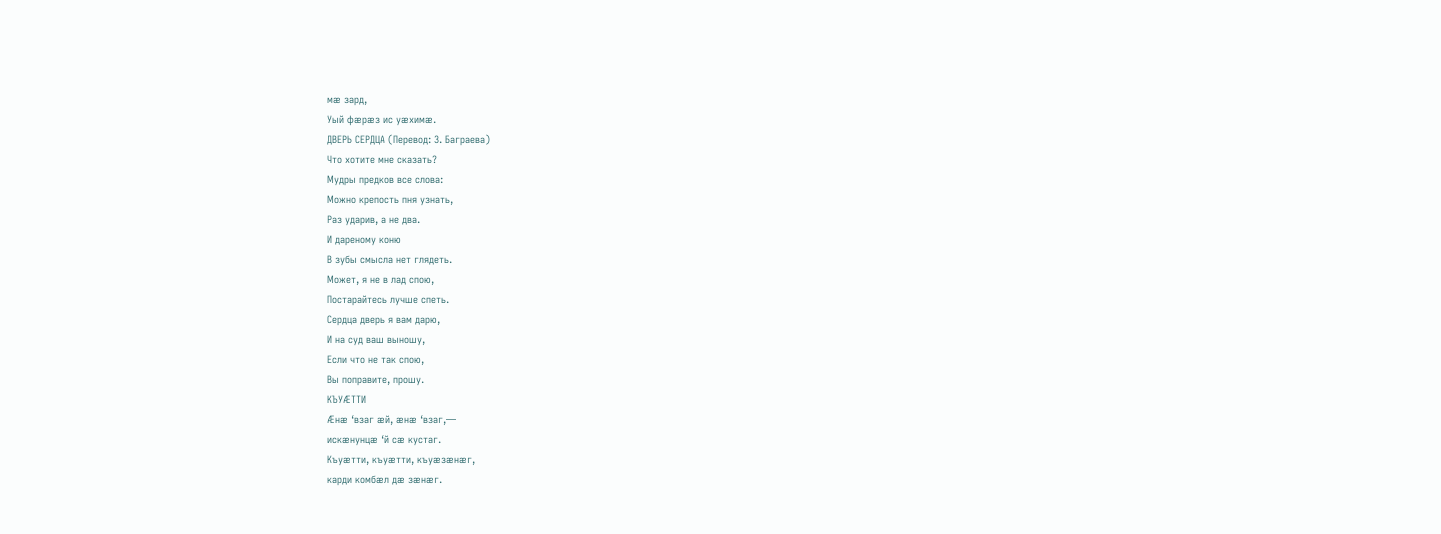мæ зард,
Уый фæрæз ис уæхимæ.
ДВЕРЬ СЕРДЦА (Перевод: З. Баграева)
Что хотите мне сказать?
Мудры предков все слова:
Можно крепость пня узнать,
Раз ударив, а не два.
И дареному коню
В зубы смысла нет глядеть.
Может, я не в лад спою,
Постарайтесь лучше спеть.
Сердца дверь я вам дарю,
И на суд ваш выношу,
Если что не так спою,
Вы поправите, прошу.
КЪУÆТТИ
Æнæ ‘взаг æй, æнæ ‘взаг,—
искæнунцæ ‘й сæ кустаг.
Къуæтти, къуæтти, къуæзæнæг,
карди комбæл дæ зæнæг.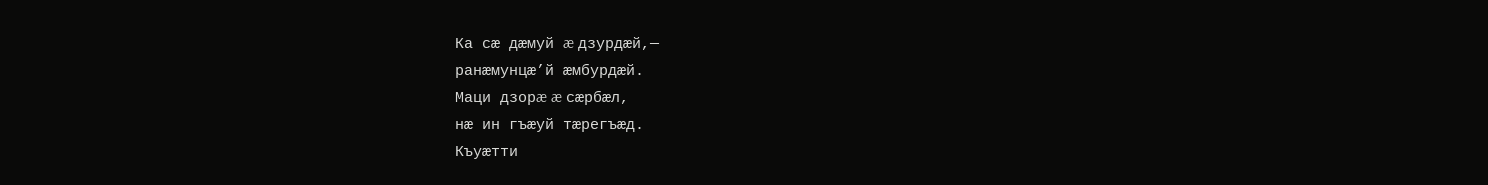Ка сæ дæмуй æ дзурдæй,—
ранæмунцæ’й æмбурдæй.
Маци дзорæ æ сæрбæл,
нæ ин гъæуй тæрегъæд.
Къуæтти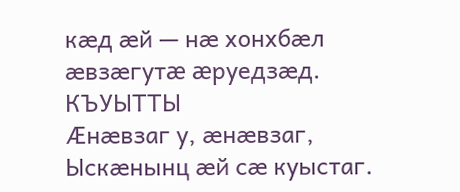кæд æй — нæ хонхбæл
æвзæгутæ æруедзæд.
КЪУЫТТЫ
Æнæвзаг у, æнæвзаг,
Ыскæнынц æй сæ куыстаг.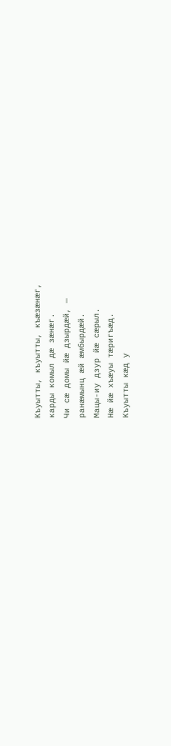Къуытты, къуытты, къæзæнæг,
карды комыл дæ зæнæг.
Чи сæ домы йæ дзырдæй, —
ранæмынц æй æмбырдæй.
Мацы-иу дзур йæ сæрыл.
Нæ йæ хъæуы тæригъæд.
Къуытты кæд у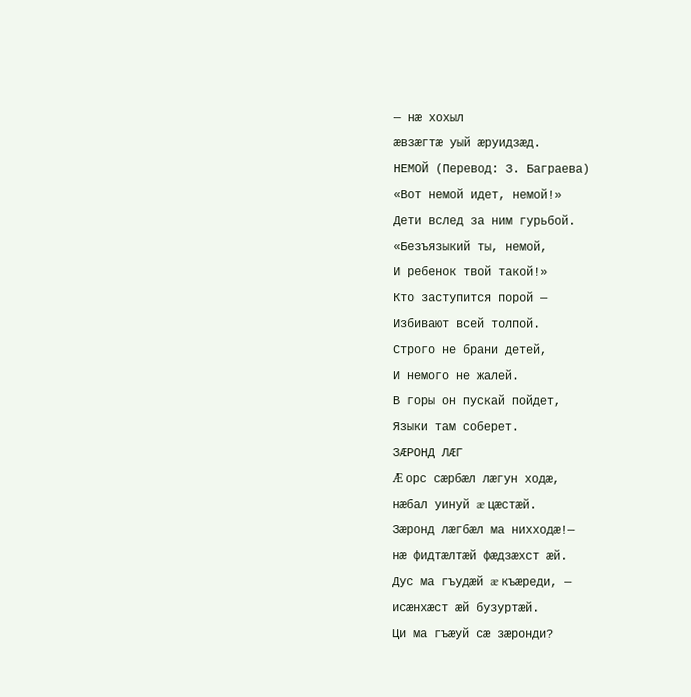— нæ хохыл
æвзæгтæ уый æруидзæд.
НЕМОЙ (Перевод: З. Баграева)
«Вот немой идет, немой!»
Дети вслед за ним гурьбой.
«Безъязыкий ты, немой,
И ребенок твой такой!»
Кто заступится порой —
Избивают всей толпой.
Строго не брани детей,
И немого не жалей.
В горы он пускай пойдет,
Языки там соберет.
ЗÆРОНД ЛÆГ
Æ орс сæрбæл лæгун ходæ,
нæбал уинуй æ цæстæй.
Зæронд лæгбæл ма нихходæ!—
нæ фидтæлтæй фæдзæхст æй.
Дус ма гъудæй æ къæреди, —
исæнхæст æй бузуртæй.
Ци ма гъæуй сæ зæронди?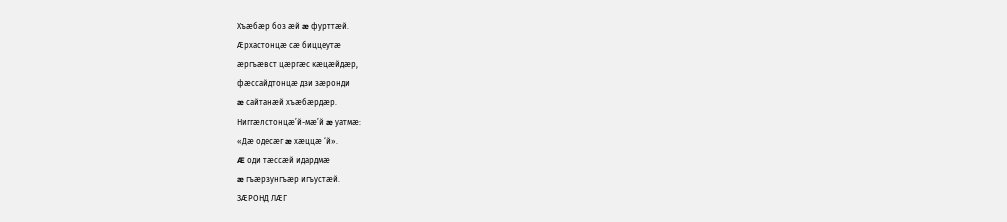Хъæбæр боз æй æ фурттæй.
Æрхастонцæ сæ биццеутæ
æргъæвст цæргæс кæцæйдæр,
фæссайдтонцæ дзи зæронди
æ сайтанæй хъæбæрдæр.
Ниггæлстонцæ’й-мæ’й æ уатмæ:
«Дæ одесæг æ хæццæ ‘й».
Æ оди тæссæй идардмæ
æ гъæрзунгъæр игъустæй.
ЗÆРОНД ЛÆГ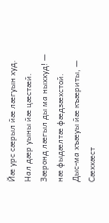Йæ урс сæрыл йæ лæгуын худ.
Нал дæр уыны йæ цæстæй.
Зæронд лæгыл ды ма ныххуд! —
нæ фыдæлтæ фæдзæхстой.
Дыс-ма хъæуы йæ къæриты, —
Сæххæст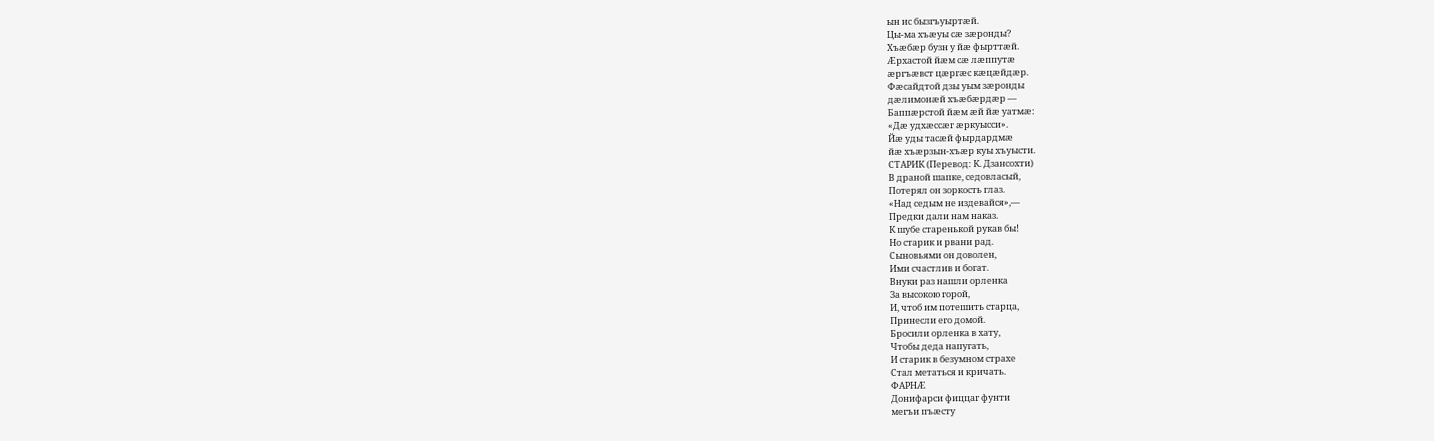ын ис бызгъуыртæй.
Цы-ма хъæуы сæ зæронды?
Хъæбæр бузн у йæ фырттæй.
Æрхастой йæм сæ лæппутæ
æргъæвст цæргæс кæцæйдæр.
Фæсайдтой дзы уым зæронды
дæлимонæй хъæбæрдæр —
Баппæрстой йæм æй йæ уатмæ:
«Дæ удхæссæг æркуысси».
Йæ уды тасæй фырдардмæ
йæ хъæрзын-хъæр куы хъуысти.
СТАРИК (Перевод: К. Дзансохти)
В драной шапке, седовласый,
Потерял он зоркость глаз.
«Над седым не издевайся»,—
Предки дали нам наказ.
К шубе старенькой рукав бы!
Но старик и рвани рад.
Сыновьями он доволен,
Ими счастлив и богат.
Внуки раз нашли орленка
За высокою горой,
И, чтоб им потешить старца,
Принесли его домой.
Бросили орленка в хату,
Чтобы деда напугать,
И старик в безумном страхе
Стал метаться и кричать.
ФАРНÆ
Донифарси фиццаг фунти
мегъи пъæсту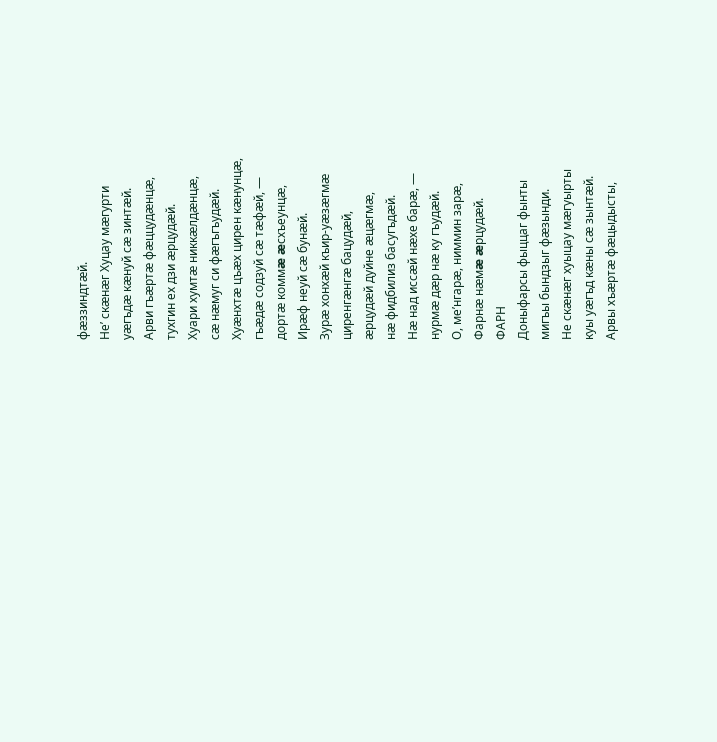фæззиндтæй.
Не’ скæнæг Хуцау мæгурти
уæгъдæ кæнуй сæ зинтæй.
Арви гъæртæ фæццудæнцæ,
тухгин ех дзи æрцудæй.
Хуари хумтæ никкæлдæнцæ,
сæ нæмуг си фæгъгъудæй.
Хуæнхтæ цъæх цирен кæнунцæ,
гъæдæ содзуй сæ тæфæй, —
дортæ коммæ æсхъеунцæ,
Ирæф неуй сæ бунæй.
Зурæ хонхæй къир-уæзæгмæ
циренгæнгæ бацудæй,
æрцудæй дуйне æцæгмæ,
нæ фидбилиз басугъдæй.
Нæ над иссæй нæхе барæ, —
нурмæ дæр нæ ку гъудæй.
О, ме’нгарæ, ниммин зарæ,
Фарнæ нæмæ æрцудæй.
ФАРН
Доныфарсы фыццаг фынты
мигъы бындзыг фæзынди.
Не скæнæг хуыцау мæгуырты
куы уæгъд кæны сæ зынтæй.
Арвы хъæртæ фæцыдысты,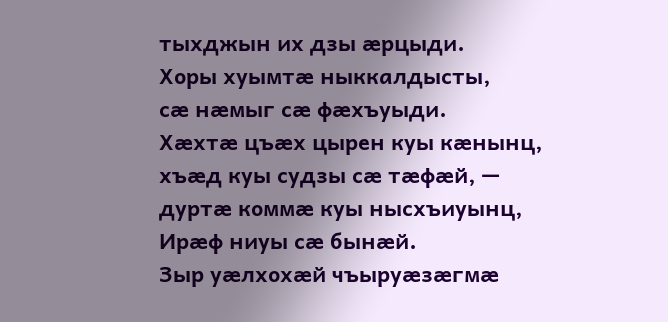тыхджын их дзы æрцыди.
Хоры хуымтæ ныккалдысты,
сæ нæмыг сæ фæхъуыди.
Хæхтæ цъæх цырен куы кæнынц,
хъæд куы судзы сæ тæфæй, —
дуртæ коммæ куы нысхъиуынц,
Ирæф ниуы сæ бынæй.
Зыр уæлхохæй чъыруæзæгмæ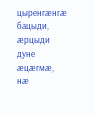цыренгæнгæ бацыди,
æрцыди дуне æцæгмæ,
нæ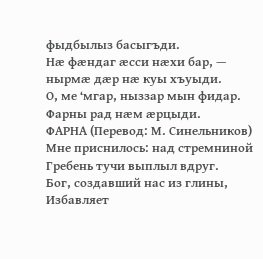фыдбылыз басыгъди.
Нæ фæндаг æсси нæхи бар, —
нырмæ дæр нæ куы хъуыди.
О, ме ‘мгар, ныззар мын фидар.
Фарны рад нæм æрцыди.
ФАРНА (Перевод: М. Синельников)
Мне приснилось: над стремниной
Гребень тучи выплыл вдруг.
Бог, создавший нас из глины,
Избавляет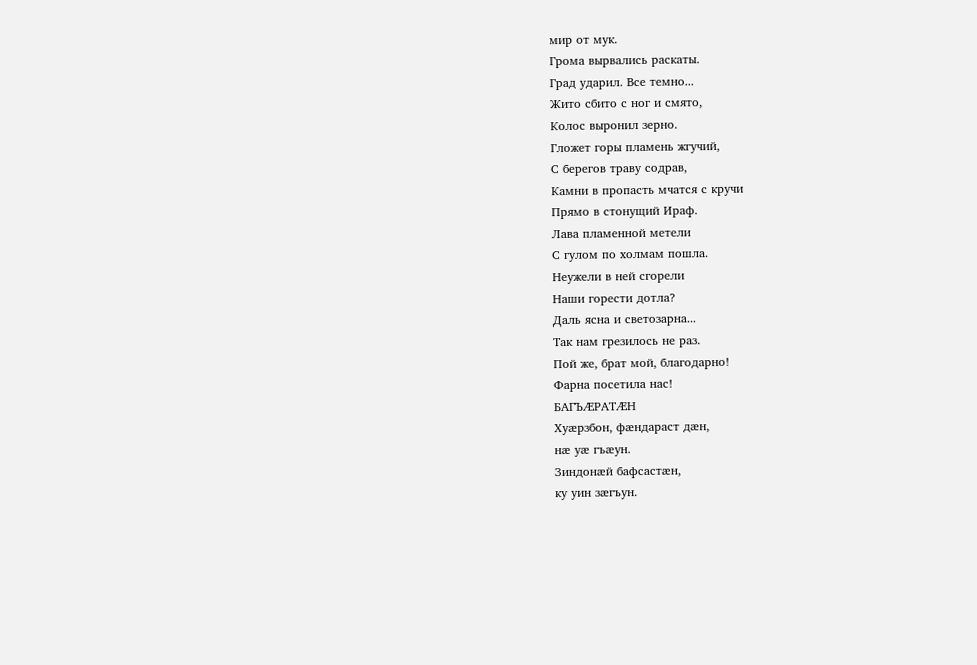мир от мук.
Грома вырвались раскаты.
Град ударил. Все темно...
Жито сбито с ног и смято,
Колос выронил зерно.
Гложет горы пламень жгучий,
С берегов траву содрав,
Камни в пропасть мчатся с кручи
Прямо в стонущий Ираф.
Лава пламенной метели
С гулом по холмам пошла.
Неужели в ней сгорели
Наши горести дотла?
Даль ясна и светозарна...
Так нам грезилось не раз.
Пой же, брат мой, благодарно!
Фарна посетила нас!
БАГЪÆРАТÆН
Хуæрзбон, фæндараст дæн,
нæ уæ гъæун.
Зиндонæй бафсастæн,
ку уин зæгъун.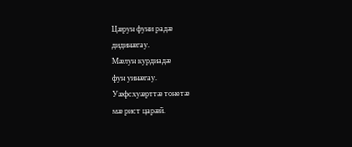Цæрун фуни радæ
дидинæгау.
Мæлун курдиадæ
фун уинæгау.
Уæфсхуæрттæ тонетæ
мæ рист царæй.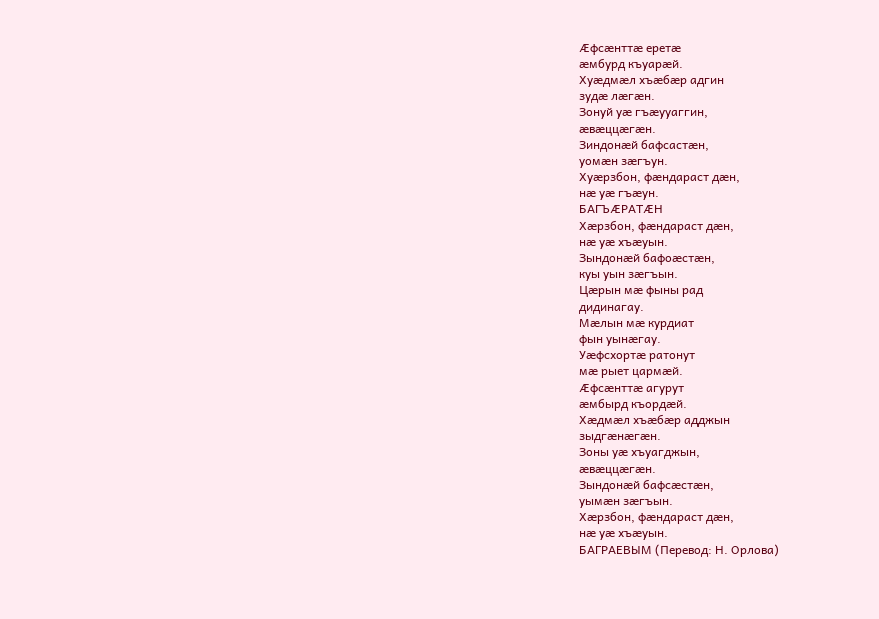Æфсæнттæ еретæ
æмбурд къуарæй.
Хуæдмæл хъæбæр адгин
зудæ лæгæн.
Зонуй уæ гъæууаггин,
æвæццæгæн.
Зиндонæй бафсастæн,
уомæн зæгъун.
Хуæрзбон, фæндараст дæн,
нæ уæ гъæун.
БАГЪÆРАТÆН
Хæрзбон, фæндараст дæн,
нæ уæ хъæуын.
Зындонæй бафоæстæн,
куы уын зæгъын.
Цæрын мæ фыны рад
дидинагау.
Мæлын мæ курдиат
фын уынæгау.
Уæфсхортæ ратонут
мæ рыет цармæй.
Æфсæнттæ агурут
æмбырд къордæй.
Хæдмæл хъæбæр адджын
зыдгæнæгæн.
Зоны уæ хъуагджын,
æвæццæгæн.
Зындонæй бафсæстæн,
уымæн зæгъын.
Хæрзбон, фæндараст дæн,
нæ уæ хъæуын.
БАГРАЕВЫМ (Перевод: Н. Орлова)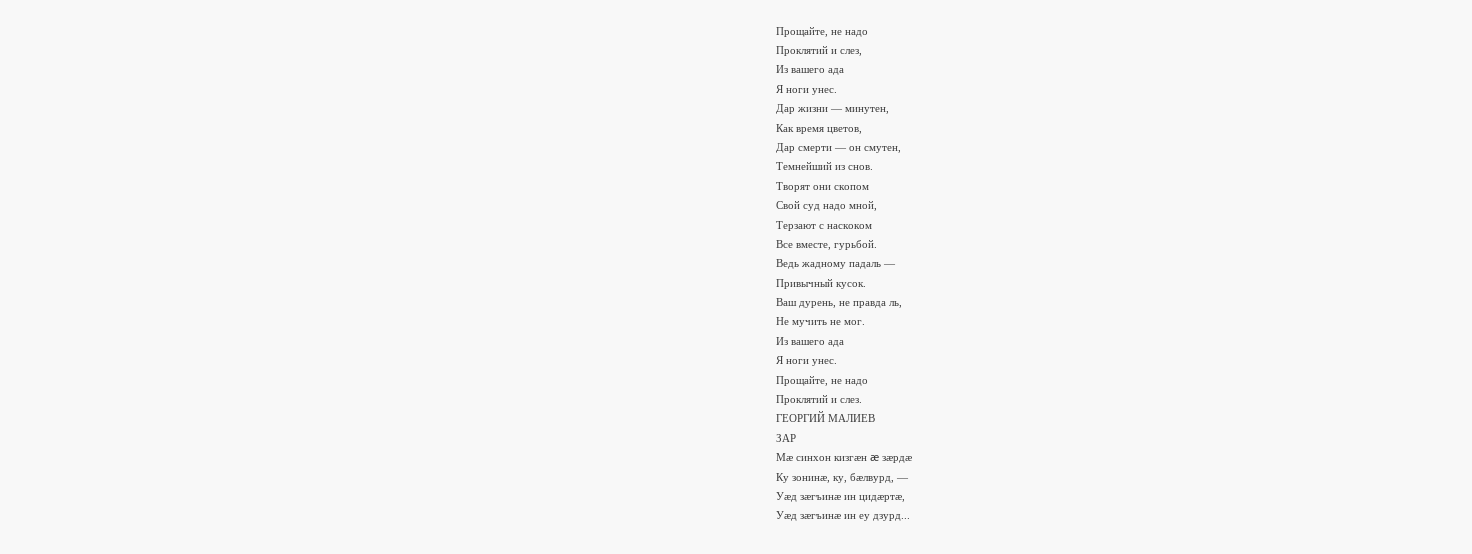Прощайте, не надо
Проклятий и слез,
Из вашего ада
Я ноги унес.
Дар жизни — минутен,
Как время цветов,
Дар смерти — он смутен,
Темнейший из снов.
Творят они скопом
Свой суд надо мной,
Терзают с наскоком
Все вместе, гурьбой.
Ведь жадному падаль —
Привычный кусок.
Ваш дурень, не правда ль,
Не мучить не мог.
Из вашего ада
Я ноги унес.
Прощайте, не надо
Проклятий и слез.
ГЕОРГИЙ МАЛИЕВ
ЗАР
Мæ синхон кизгæн æ зæрдæ
Ку зонинæ, ку, бæлвурд, —
Уæд зæгъинæ ин цидæртæ,
Уæд зæгъинæ ин еу дзурд...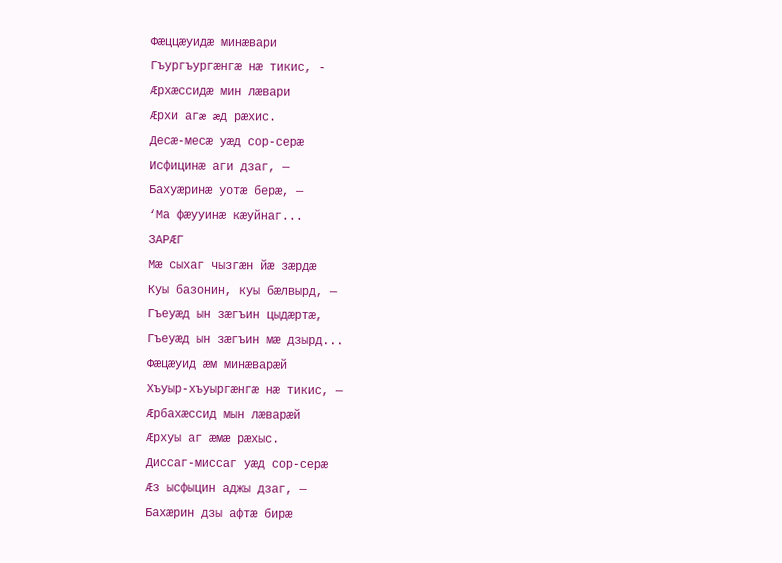Фæццæуидæ минæвари
Гъургъургæнгæ нæ тикис, -
Æрхæссидæ мин лæвари
Æрхи агæ æд рæхис.
Десæ-месæ уæд сор-серæ
Исфицинæ аги дзаг, —
Бахуæринæ уотæ берæ, —
‘Ма фæууинæ кæуйнаг...
ЗАРÆГ
Мæ сыхаг чызгæн йæ зæрдæ
Куы базонин, куы бæлвырд, —
Гъеуæд ын зæгъин цыдæртæ,
Гъеуæд ын зæгъин мæ дзырд...
Фæцæуид æм минæварæй
Хъуыр-хъуыргæнгæ нæ тикис, —
Æрбахæссид мын лæварæй
Æрхуы аг æмæ рæхыс.
Диссаг-миссаг уæд сор-серæ
Æз ысфыцин аджы дзаг, —
Бахæрин дзы афтæ бирæ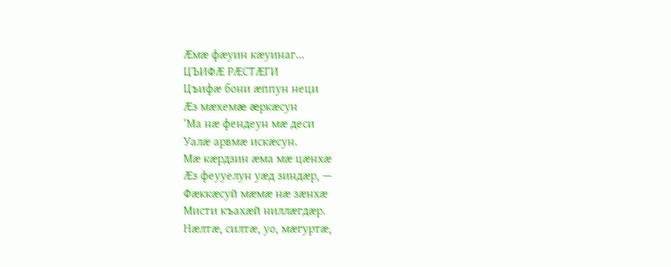Æмæ фæуин кæуинаг...
ЦЪИФÆ РÆСТÆГИ
Цъифæ бони æппун неци
Æз мæхемæ æркæсун
‘Ма нæ фендеун мæ деси
Уалæ арвмæ искæсун.
Мæ кæрдзин æма мæ цæнхæ
Æз феууелун уæд зиндæр, —
Фæккæсуй мæмæ нæ зæнхæ
Мисти къахæй ниллæгдæр.
Нæлтæ, силтæ, уо, мæгуртæ,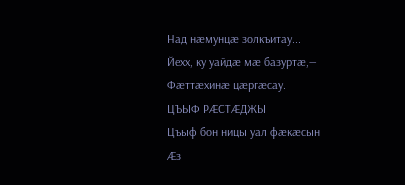Над нæмунцæ золкъитау...
Йехх, ку уайдæ мæ базуртæ,—
Фæттæхинæ цæргæсау.
ЦЪЫФ РÆСТÆДЖЫ
Цъыф бон ницы уал фæкæсын
Æз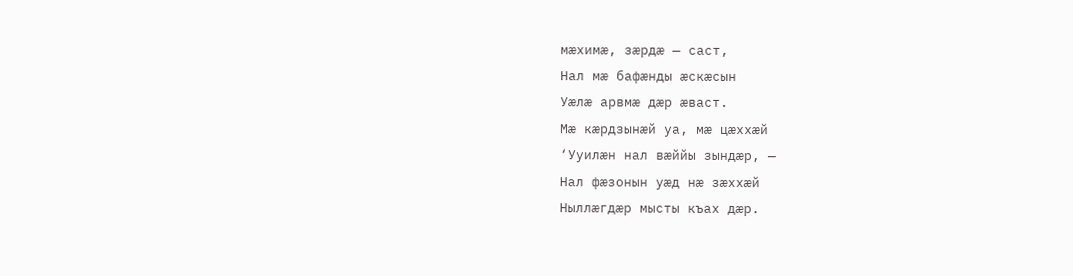мæхимæ, зæрдæ — саст,
Нал мæ бафæнды æскæсын
Уæлæ арвмæ дæр æваст.
Мæ кæрдзынæй уа, мæ цæххæй
‘Ууилæн нал вæййы зындæр, —
Нал фæзонын уæд нæ зæххæй
Ныллæгдæр мысты къах дæр.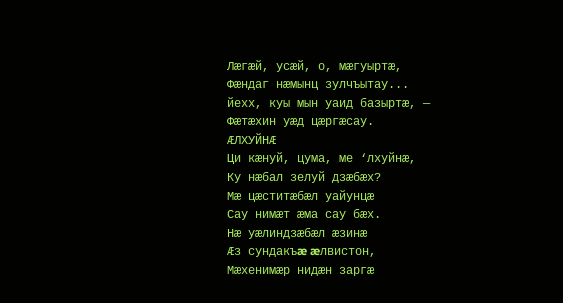Лæгæй, усæй, о, мæгуыртæ,
Фæндаг нæмынц зулчъытау...
йехх, куы мын уаид базыртæ, —
Фæтæхин уæд цæргæсау.
ÆЛХУЙНÆ
Ци кæнуй, цума, ме ‘лхуйнæ,
Ку нæбал зелуй дзæбæх?
Мæ цæститæбæл уайунцæ
Сау нимæт æма сау бæх.
Нæ уæлиндзæбæл æзинæ
Æз сундакъæ æлвистон,
Мæхенимæр нидæн заргæ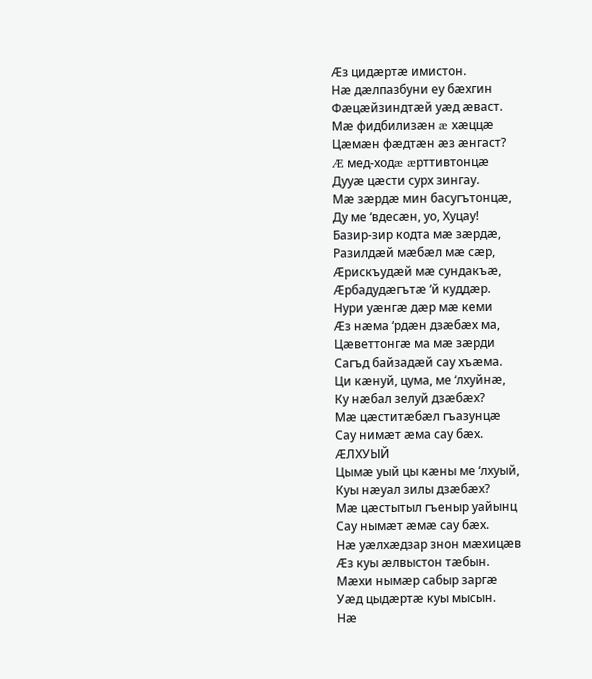Æз цидæртæ имистон.
Нæ дæлпазбуни еу бæхгин
Фæцæйзиндтæй уæд æваст.
Мæ фидбилизæн æ хæццæ
Цæмæн фæдтæн æз æнгаст?
Æ мед-ходæ æрттивтонцæ
Дууæ цæсти сурх зингау.
Мæ зæрдæ мин басугътонцæ,
Ду ме ‘вдесæн, уо, Хуцау!
Базир-зир кодта мæ зæрдæ,
Разилдæй мæбæл мæ сæр,
Æрискъудæй мæ сундакъæ,
Æрбадудæгътæ ‘й куддæр.
Нури уæнгæ дæр мæ кеми
Æз нæма ‘рдæн дзæбæх ма,
Цæветтонгæ ма мæ зæрди
Сагъд байзадæй сау хъæма.
Ци кæнуй, цума, ме ‘лхуйнæ,
Ку нæбал зелуй дзæбæх?
Мæ цæститæбæл гъазунцæ
Сау нимæт æма сау бæх.
ÆЛХУЫЙ
Цымæ уый цы кæны ме ‘лхуый,
Куы нæуал зилы дзæбæх?
Мæ цæстытыл гъеныр уайынц
Сау нымæт æмæ сау бæх.
Нæ уæлхæдзар знон мæхицæв
Æз куы æлвыстон тæбын.
Мæхи нымæр сабыр заргæ
Уæд цыдæртæ куы мысын.
Нæ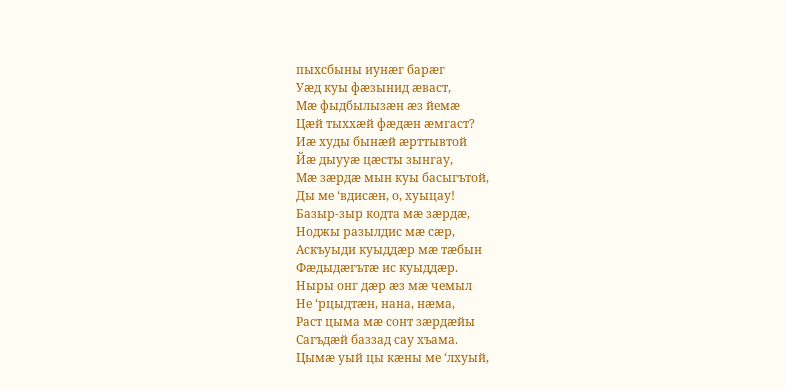пыхсбыны иунæг барæг
Уæд куы фæзынид æваст,
Мæ фыдбылызæн æз йемæ
Цæй тыххæй фæдæн æмгаст?
Иæ худы бынæй æрттывтой
Йæ дыууæ цæсты зынгау,
Мæ зæрдæ мын куы басыгътой,
Ды ме ‘вдисæн, о, хуыцау!
Базыр-зыр кодта мæ зæрдæ,
Ноджы разылдис мæ сæр,
Аскъуыди куыддæр мæ тæбын
Фæдыдæгътæ ис куыддæр.
Ныры онг дæр æз мæ чемыл
Не ‘рцыдтæн, нана, нæма,
Раст цыма мæ сонт зæрдæйы
Сагъдæй баззад сау хъама.
Цымæ уый цы кæны ме ‘лхуый,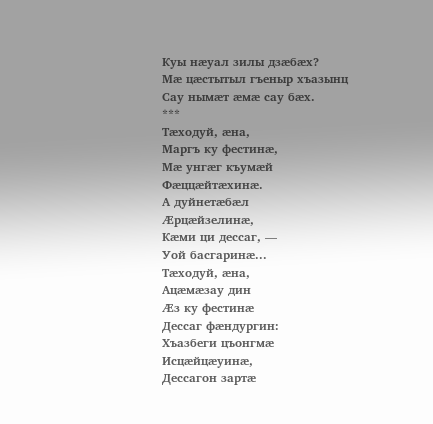Куы нæуал зилы дзæбæх?
Мæ цæстытыл гъеныр хъазынц
Сау нымæт æмæ сау бæх.
***
Тæходуй, æна,
Маргъ ку фестинæ,
Мæ унгæг къумæй
Фæццæйтæхинæ.
А дуйнетæбæл
Æрцæйзелинæ,
Кæми ци дессаг, —
Уой басгаринæ...
Тæходуй, æна,
Ацæмæзау дин
Æз ку фестинæ
Дессаг фæндургин:
Хъазбеги цъонгмæ
Исцæйцæуинæ,
Дессагон зартæ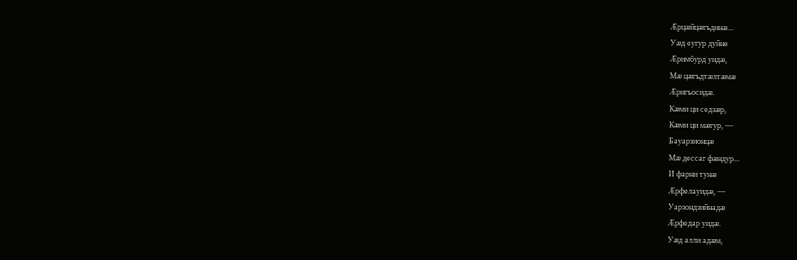Æрцæйцæгъдинæ...
Уæд еугур дуйне
Æримбурд уидæ,
Мæ цæгъдтæлтæмæ
Æригъосидæ.
Кæми ци седзæр,
Кæми ци мæгур, —
Бауарзионцæ
Мæ дессаг фæндур...
И фарни тунæ
Æрфелауидæ, —
Уарзондзийнадæ
Æрфедар уидæ.
Уæд алли адæм,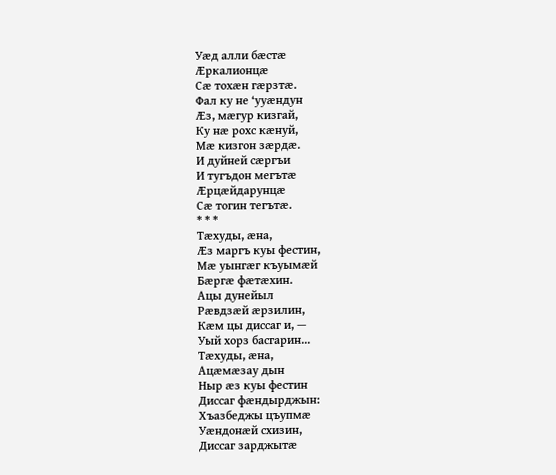Уæд алли бæстæ
Æркалионцæ
Сæ тохæн гæрзтæ.
Фал ку не ‘ууæндун
Æз, мæгур кизгай,
Ку нæ рохс кæнуй,
Мæ кизгон зæрдæ.
И дуйней сæргъи
И тугъдон мегътæ
Æрцæйдарунцæ
Сæ тогин тегътæ.
* * *
Тæхуды, æна,
Æз маргъ куы фестин,
Мæ уынгæг къуымæй
Бæргæ фæтæхин.
Ацы дунейыл
Рæвдзæй æрзилин,
Кæм цы диссаг и, —
Уый хорз басгарин...
Тæхуды, æна,
Ацæмæзау дын
Ныр æз куы фестин
Диссаг фæндырджын:
Хъазбеджы цъупмæ
Уæндонæй схизин,
Диссаг зарджытæ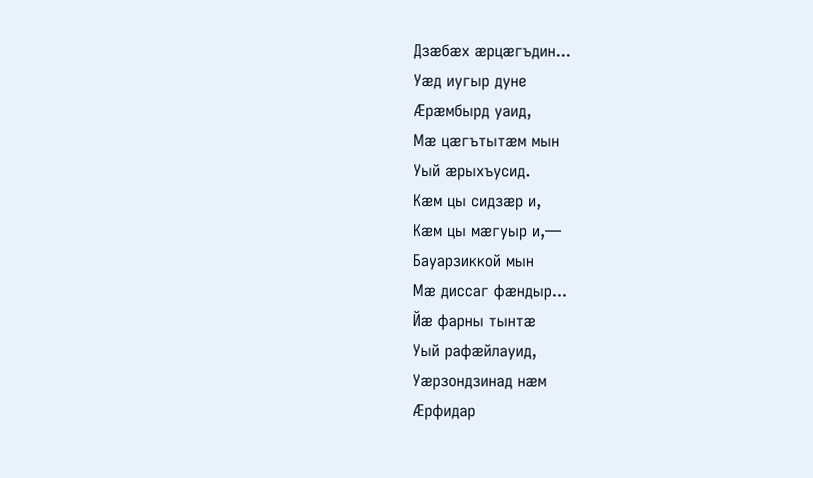Дзæбæх æрцæгъдин...
Уæд иугыр дуне
Æрæмбырд уаид,
Мæ цæгътытæм мын
Уый æрыхъусид.
Кæм цы сидзæр и,
Кæм цы мæгуыр и,—
Бауарзиккой мын
Мæ диссаг фæндыр...
Йæ фарны тынтæ
Уый рафæйлауид,
Уæрзондзинад нæм
Æрфидар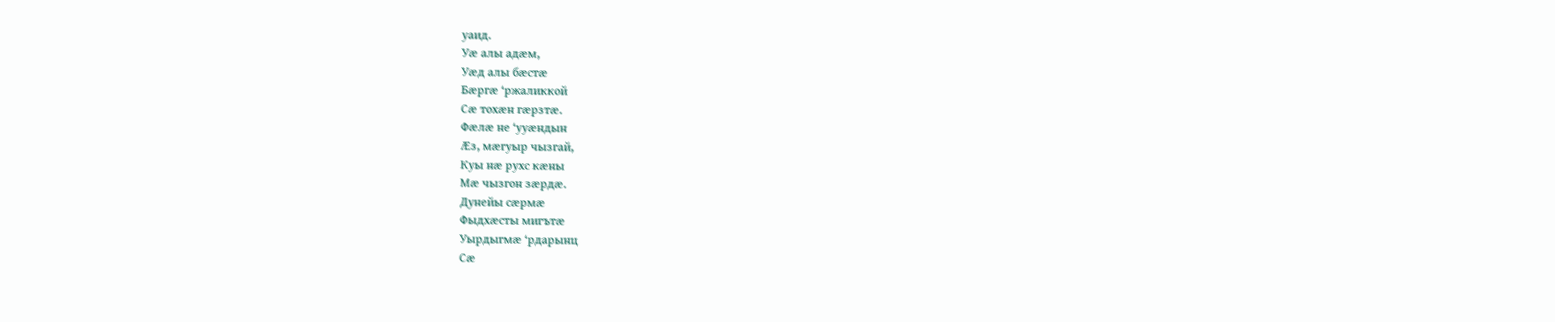уаид.
Уæ алы адæм,
Уæд алы бæстæ
Бæргæ ‘ржаликкой
Сæ тохæн гæрзтæ.
Фæлæ не ‘ууæндын
Æз, мæгуыр чызгай,
Куы нæ рухс кæны
Мæ чызгон зæрдæ.
Дунейы сæрмæ
Фыдхæсты мигътæ
Уырдыгмæ ‘рдарынц
Сæ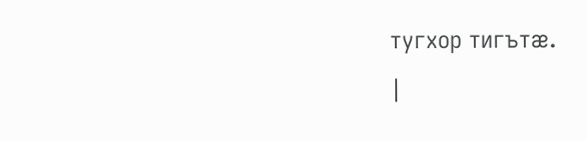тугхор тигътæ.
|